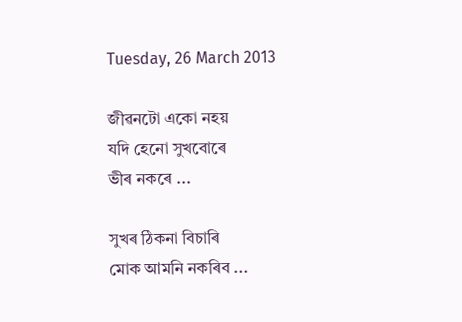Tuesday, 26 March 2013

জীৱনটো একো নহয়
যদি হেনো সুখবোৰে
ভীৰ নকৰে ...

সুখৰ ঠিকনা বিচাৰি
মোক আমনি নকৰিব ...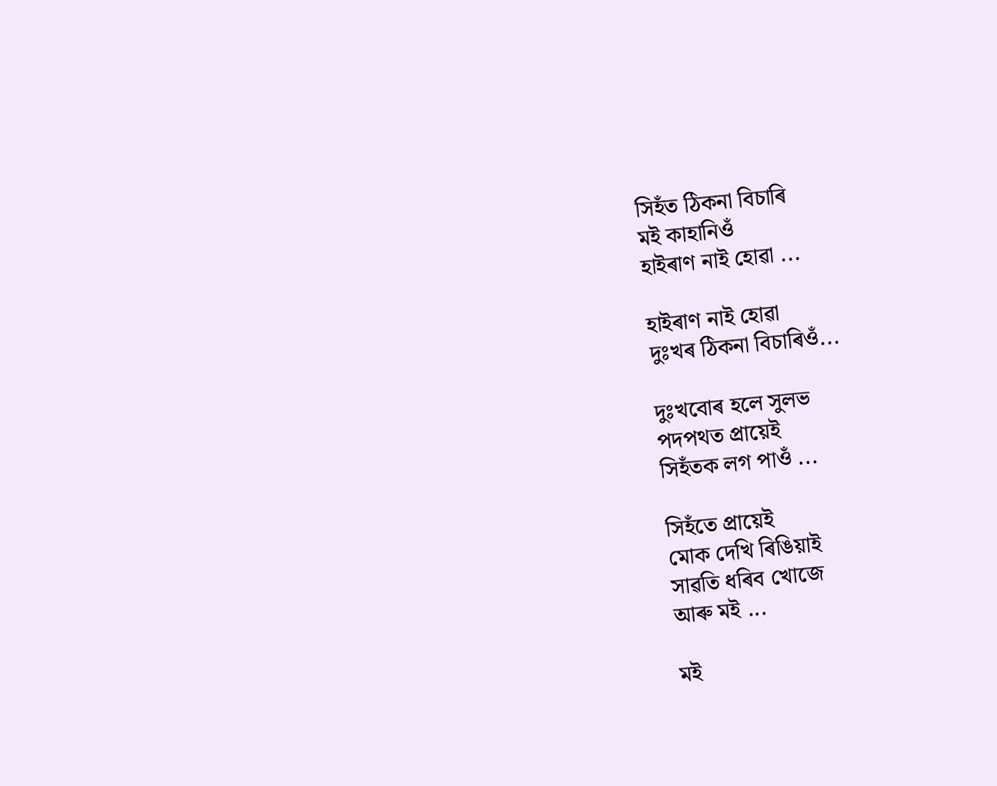সিহঁত ঠিকনা বিচাৰি
মই কাহানিওঁ
হাইৰাণ নাই হোৱা ...

হাইৰাণ নাই হোৱা
দুঃখৰ ঠিকনা বিচাৰিওঁ...

দুঃখবোৰ হলে সুলভ
পদপথত প্রায়েই
সিহঁতক লগ পাওঁ ...

সিহঁতে প্রায়েই
মোক দেখি ৰিঙিয়াই
সাৱতি ধৰিব খোজে
আৰু মই ...

মই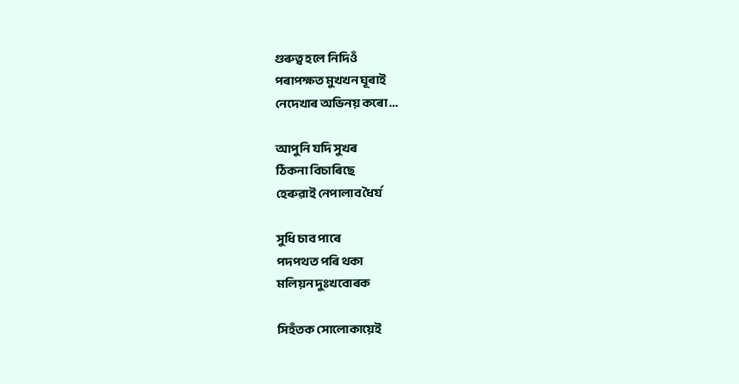গুৰুত্ব হলে নিদিওঁ
পৰাপক্ষত মুখখন ঘূৰাই
নেদেখাৰ অভিনয় কৰো ...

আপুনি যদি সুখৰ
ঠিকনা বিচাৰিছে
হেৰুৱাই নেপালাব ধৈৰ্য

সুধি চাব পাৰে
পদপথত পৰি থকা
মলিয়ন দুঃখবোৰক

সিহঁতক সোলোকায়েই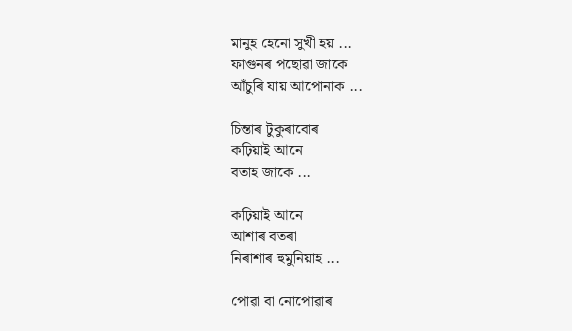মানুহ হেনো সুখী হয় ...
ফাগুনৰ পছোৱা জাকে
আঁচুৰি যায় আপোনাক ...

চিন্তাৰ টুকুৰাবোৰ
কঢ়িয়াই আনে
বতাহ জাকে ...

কঢ়িয়াই আনে
আশাৰ বতৰা
নিৰাশাৰ হুমুনিয়াহ ...

পোৱা বা নোপোৱাৰ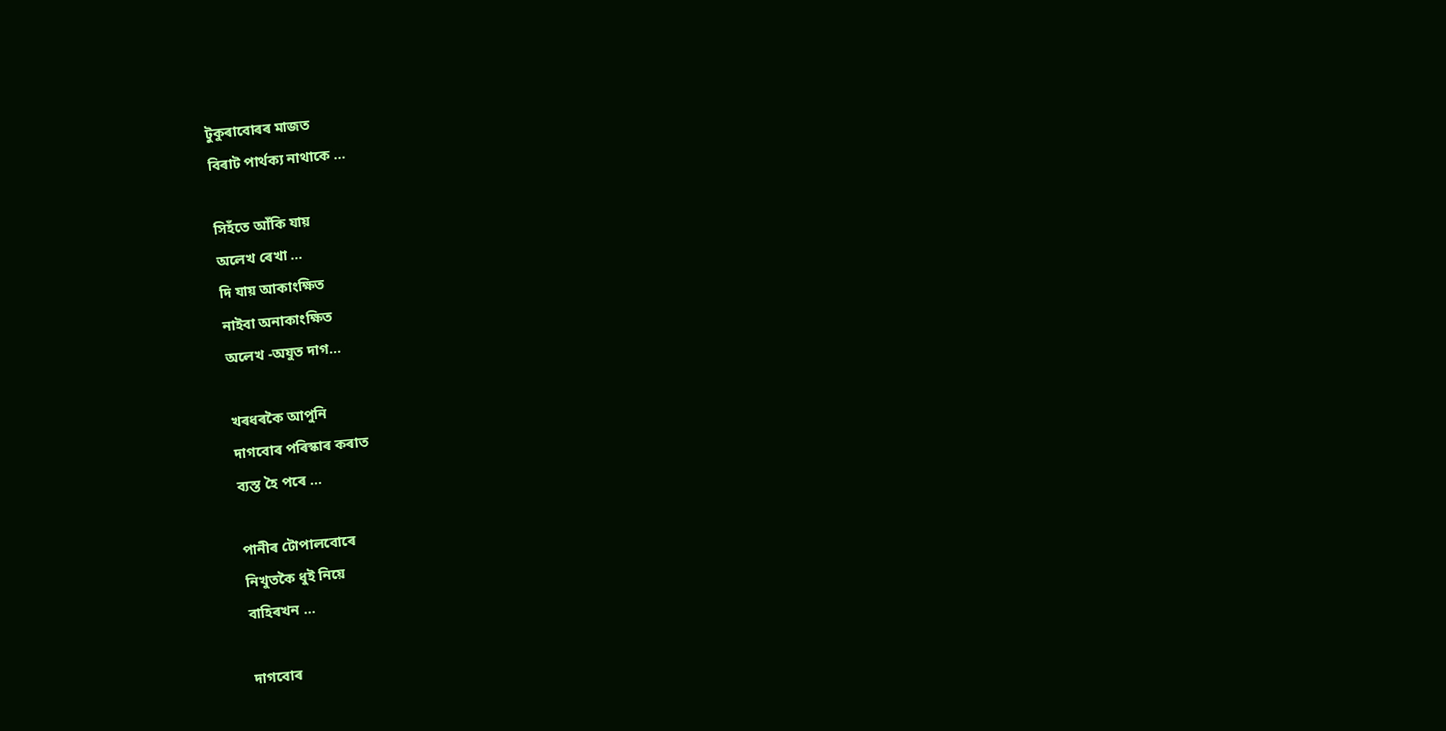টুকুৰাবোৰৰ মাজত
বিৰাট পাৰ্থক্য নাথাকে ...

সিহঁতে আঁকি যায়
অলেখ ৰেখা ...
দি যায় আকাংক্ষিত
নাইবা অনাকাংক্ষিত
অলেখ -অযুত দাগ...

খৰধৰকৈ আপুনি
দাগবোৰ পৰিস্কাৰ কৰাত
ব্যস্ত হৈ পৰে ...

পানীৰ টোপালবোৰে
নিখুতকৈ ধুই নিয়ে
বাহিৰখন ...

দাগবোৰ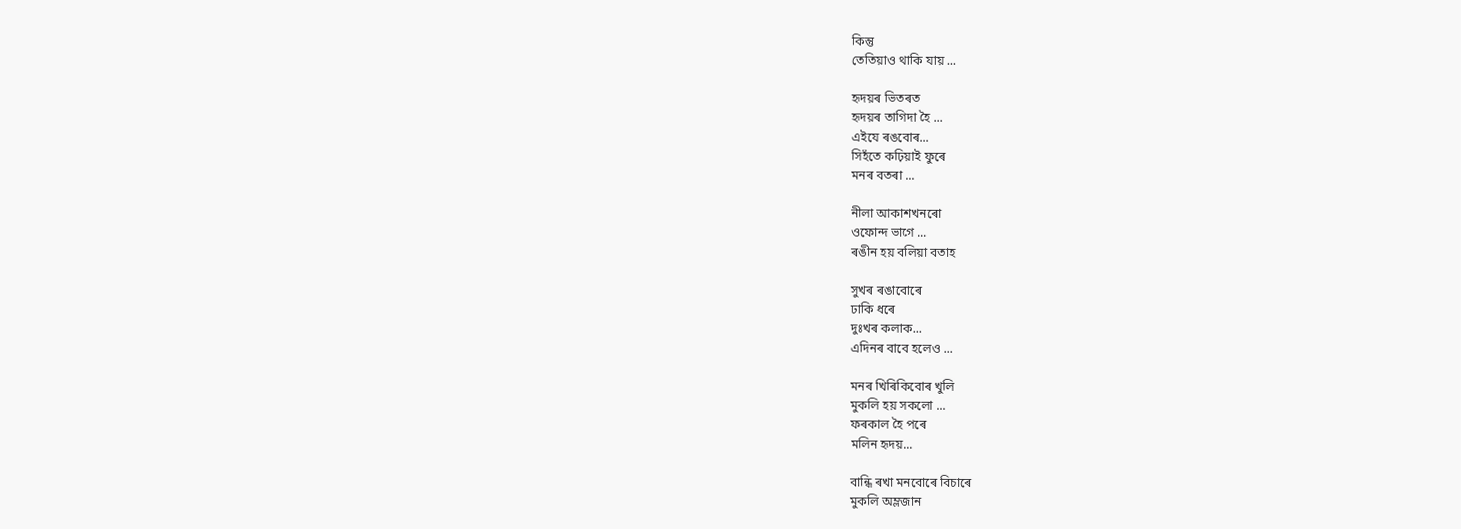কিন্তু
তেতিয়াও থাকি যায় ...

হৃদয়ৰ ভিতৰত
হৃদয়ৰ তাগিদা হৈ ...
এইযে ৰঙবোৰ...
সিহঁতে কঢ়িয়াই ফুৰে
মনৰ বতৰা ...

নীলা আকাশখনৰো
ওফোন্দ ভাগে ...
ৰঙীন হয় বলিয়া বতাহ

সুখৰ ৰঙাবোৰে
ঢাকি ধৰে
দুঃখৰ কলাক...
এদিনৰ বাবে হলেও ...

মনৰ খিৰিকিবোৰ খুলি
মুকলি হয় সকলো ...
ফৰকাল হৈ পৰে
মলিন হৃদয়...

বান্ধি ৰখা মনবোৰে বিচাৰে
মুকলি অম্লজান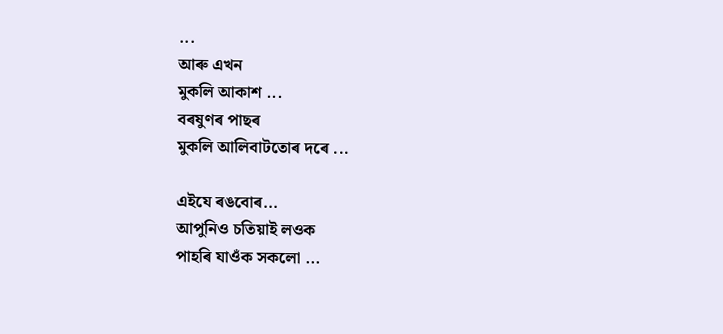...
আৰু এখন
মুকলি আকাশ ...
বৰষুণৰ পাছৰ
মুকলি আলিবাটতোৰ দৰে ...

এইযে ৰঙবোৰ...
আপুনিও চতিয়াই লওক
পাহৰি যাওঁক সকলো ...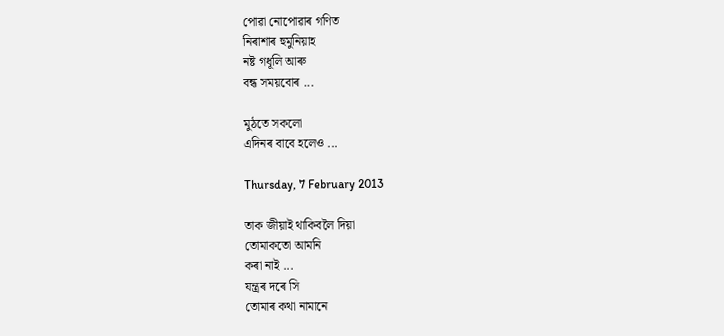পোৱা নোপোৱাৰ গণিত
নিৰাশাৰ হুমুনিয়াহ
নষ্ট গধূলি আৰু
বন্ধ সময়বোৰ ...

মুঠতে সকলো
এদিনৰ বাবে হলেও ...

Thursday, 7 February 2013

তাক জীয়াই থাকিবলৈ দিয়া
তোমাকতো আমনি
কৰা নাই ...
যন্ত্রৰ দৰে সি
তোমাৰ কথা নামানে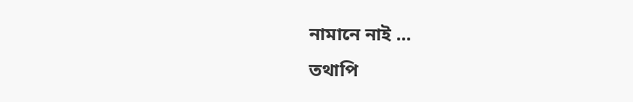নামানে নাই ...
তথাপি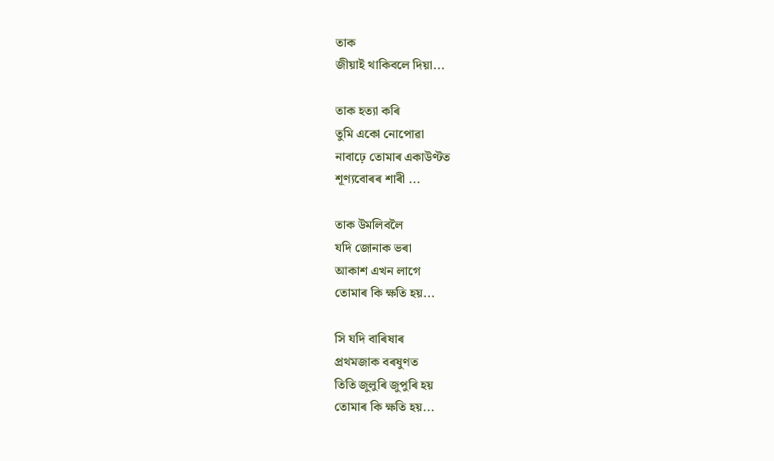তাক
জীয়াই থাকিবলে দিয়া...

তাক হত্যা কৰি
তুমি একো নোপোৱা
নাবাঢ়ে তোমাৰ একাউণ্টত
শূণ্যবোৰৰ শাৰী ...

তাক উমলিবলৈ
যদি জোনাক ভৰা
আকাশ এখন লাগে
তোমাৰ কি ক্ষতি হয়...

সি যদি বাৰিষাৰ
প্রথমজাক বৰষুণত
তিতি জুলুৰি জুপুৰি হয়
তোমাৰ কি ক্ষতি হয়...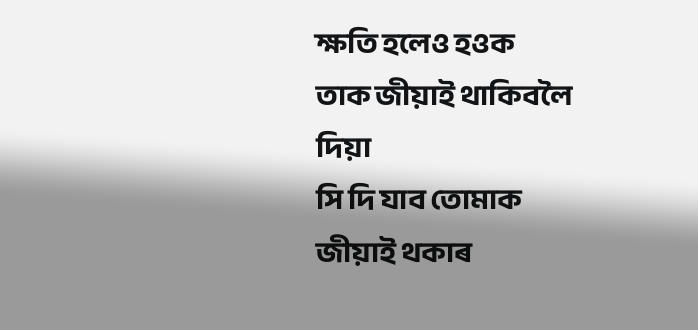ক্ষতি হলেও হওক
তাক জীয়াই থাকিবলৈ দিয়া
সি দি যাব তোমাক
জীয়াই থকাৰ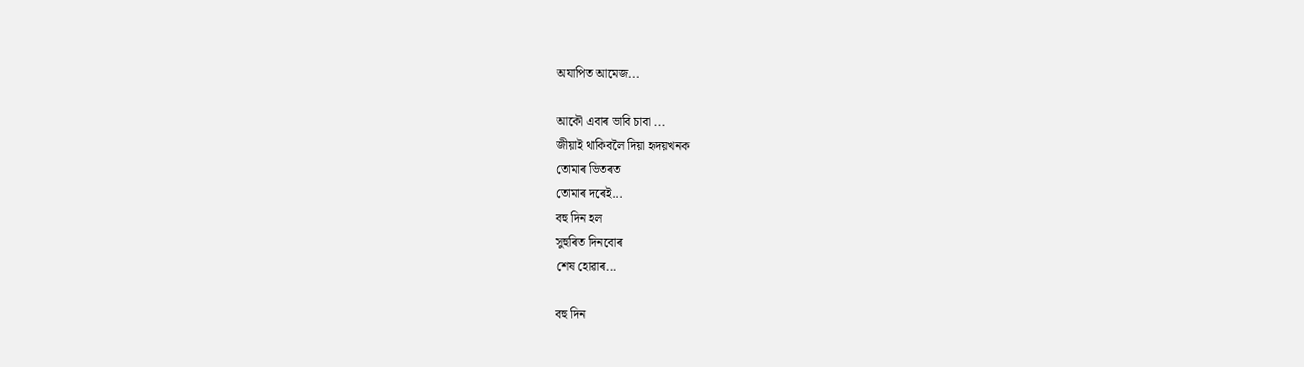অযাপিত আমেজ...

আকৌ এবাৰ ভাবি চাবা ...
জীয়াই থাকিবলৈ দিয়া হৃদয়খনক
তোমাৰ ভিতৰত
তোমাৰ দৰেই...
বহু দিন হল
সুহুৰিত দিনবোৰ
শেষ হোৱাৰ...

বহু দিন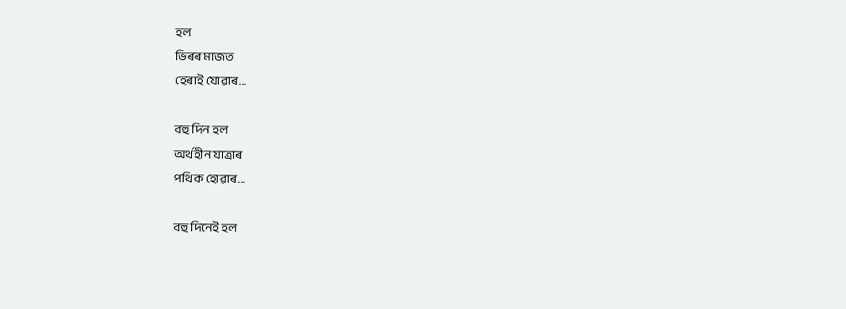হল
ভিৰৰ মাজত
হেৰাই যোৱাৰ...

বহু দিন হল
অৰ্থহীন যাত্রাৰ
পথিক হোৱাৰ...

বহু দিনেই হল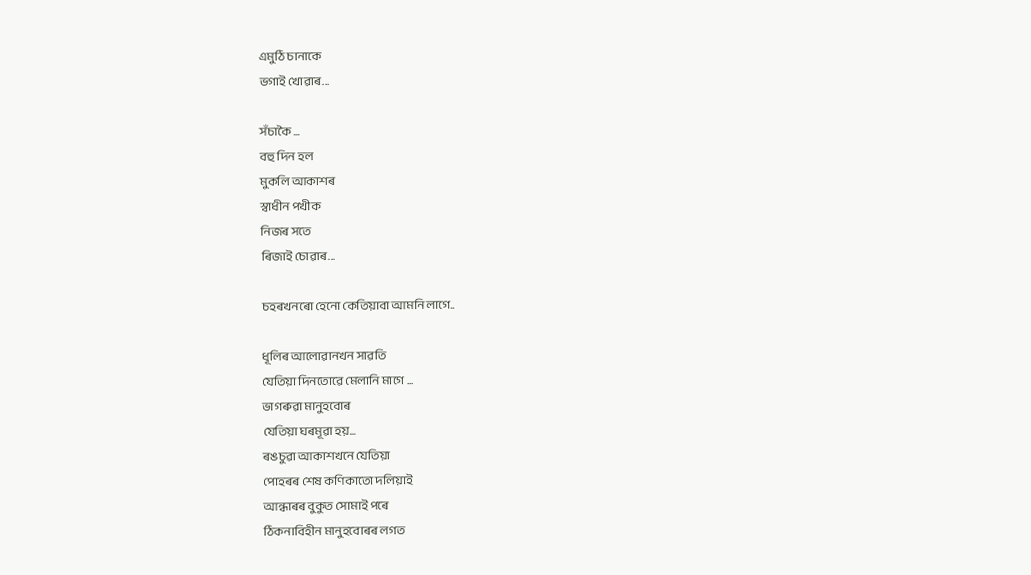এমুঠি চানাকে
ভগাই খোৱাৰ...

সঁচাকৈ ...
বহু দিন হল
মুকলি আকাশৰ
স্বাধীন পখীক
নিজৰ সতে
ৰিজাই চোৱাৰ...

চহৰখনৰো হেনো কেতিয়াবা আমনি লাগে..

ধূলিৰ আলোৱানখন সাৱতি
যেতিয়া দিনতোৱে মেলানি মাগে ...
ভাগৰুৱা মানুহবোৰ
যেতিয়া ঘৰমূৱা হয়...
ৰঙচুৱা আকাশখনে যেতিয়া
পোহৰৰ শেষ কণিকাতো দলিয়াই
আন্ধাৰৰ বুকুত সোমাই পৰে
ঠিকনাবিহীন মানুহবোৰৰ লগত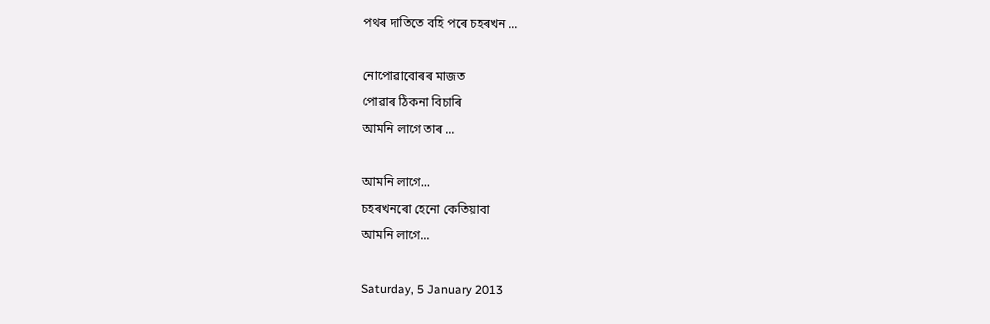পথৰ দাতিতে বহি পৰে চহৰখন ...

নোপোৱাবোৰৰ মাজত
পোৱাৰ ঠিকনা বিচাৰি
আমনি লাগে তাৰ ...

আমনি লাগে...
চহৰখনৰো হেনো কেতিয়াবা
আমনি লাগে...

Saturday, 5 January 2013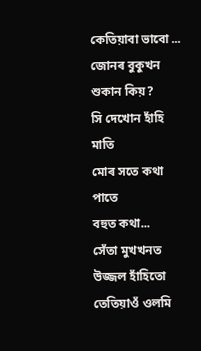কেতিয়াবা ভাবো ...
জোনৰ বুকুখন শুকান কিয়?
সি দেখোন হাঁহি মাতি
মোৰ সতে কথা পাতে
বহুত কথা...
সেঁতা মুখখনত উজ্জল হাঁহিতো
তেতিয়াওঁ ওলমি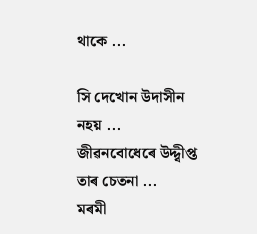থাকে ...

সি দেখোন উদাসীন নহয় ...
জীৱনবোধেৰে উদ্দ্বীপ্ত
তাৰ চেতনা ...
মৰমী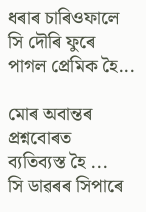ধৰাৰ চাৰিওফালে
সি দৌৰি ফুৰে
পাগল প্রেমিক হৈ...

মোৰ অবান্তৰ প্রশ্নবোৰত
ব্যতিব্যস্ত হৈ ...
সি ডাৱৰৰ সিপাৰে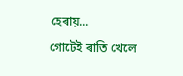হেৰায়...
গোটেই ৰাতি খেলে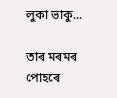লুকা ভাকু...

তাৰ মৰমৰ পোহৰে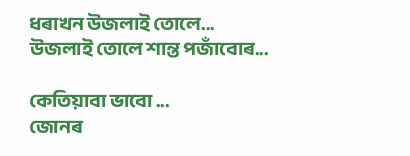ধৰাখন উজলাই তোলে...
উজলাই তোলে শান্ত পজাঁবোৰ...

কেতিয়াবা ভাবো ...
জোনৰ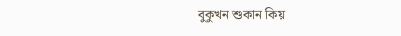বুকুখন শুকান কিয়